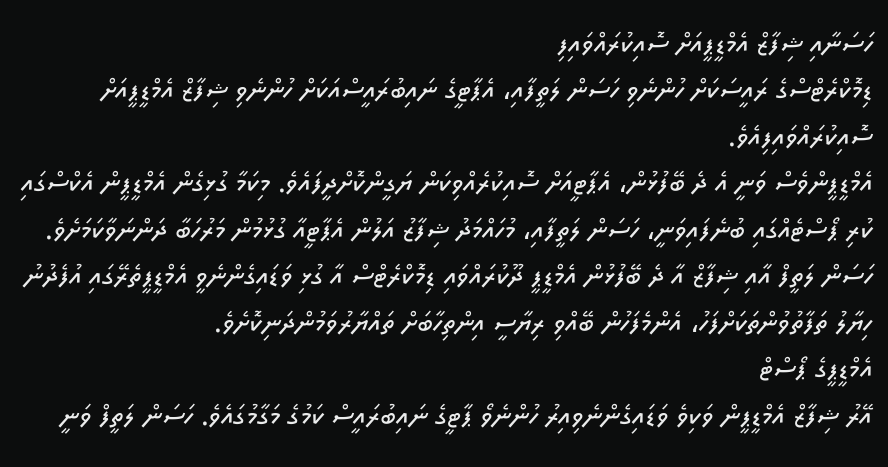ހަސަނާއި ޝިފާޒް އެމްޑީޕީއަށް ސޮއިކުރައްވައިފި
ޑިމޮކްރެޓްސްގެ ރައީސަކަށް ހުންނެވި ހަސަން ލަތީފާއި، އެޕާޓީގެ ނައިބުރައީސްއަކަށް ހުންނެވި ޝިފާޒް އެމްޑީޕީއަށް ސޮއިކުރައްވައިފިއެވެ.
އެމްޑީޕީންވެސް ވަނީ އެ ދެ ބޭފުޅުން، އެޕާޓީއަށް ސޮއިކުރެއްވިކަން ޔަގީންކޮށްދީފައެވެ. މިކަމާ ގުޅިގެން އެމްޑީޕީން އެކްސްގައި ކުރި ޕޯސްޓެއްގައި ބުނެފައިވަނީ، ހަސަން ލަތީފާއި، މުހައްމަދު ޝިފާޒު އަލުން އެޕާޓީއާ ގުޅުމުން މަރުހަބާ ދަންނަވާކަމަށެވެ. ހަސަން ލަތީފް އާއި ޝިފާޒް އާ ދެ ބޭފުޅުން އެމްޑީޕީ ދޫކުރައްވައި ޑިމޮކްރެޓްސް އާ ގުޅި ވަޑައިގެންނެވީ އެމްޑީޕީތެރޭގައި އުފެދުނު ހިޔާލު ތަފާތުވުންތަކަށްފަހު، އެންމެފަހުން ބޭއްވި ރިޔާސީ އިންތިހާބަށް ތައްޔާރުވަމުންދަނިކޮށެވެ.
އެމްޑީޕީގެ ޕޯސްޓް
އޭރު ޝިފާޒް އެމްޑީޕީން ވަކިވެ ވަޑައިގެންނެވިއިރު ހުންނެވޯ ޕާޓީގެ ނައިބުރައީސް ކަމުގެ މަގާމުގައެވެ. ހަސަން ލަތީފް ވަނީ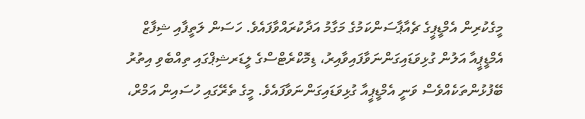މީގެކުރިން އެމްޑީޕީގެ ޗެއާޕާސަންކަމުގެ މަގާމު އަދާކުރައްވާފައެވެ. ހަސަން ލަތީފާއި ޝިފާޒް އެމްޑީޕީއާ އަލުން ގުޅިވަޑައިގަންނަވާފައިވާއިރު، ޑިމޮކްރެޓްސްގެ ލީޑަރޝިޕްގައި ތިއްބެވި އިތުރު ބޭފުޅުންތަކެއްވެސް ވަނީ އެމްޑީޕީއާ ގުޅިވަޑައިގަންނަވާފައެވެ. މީގެ ތެރޭގައި ހުސައިން އަމްރް،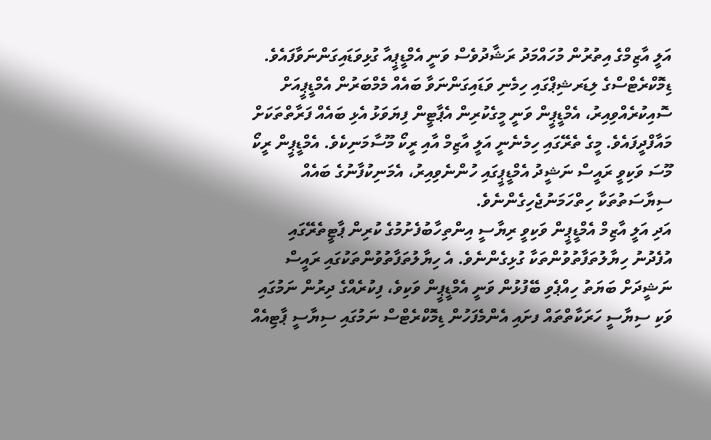އަލީ އާޒިމްގެ އިތުރުން މުހައްމަދު ރަޝާދުވެސް ވަނީ އެމްޑީޕީއާ ގުޅިވަޑައިގަންނަވާފައެވެ.
ޑިމޮކްރެޓްސްގެ ލިޑަރޝިޕްގައި ހިމެނި ވަޑައިގަންނަވާ ބައެއް މެމްބަރުން އެމްޑީޕީއަށް ސޮއިކުރެއްވިއިރު، އެމްޑީޕީން ވަނީ މީގެކުރިން އެޕާޓީން ފިޔަވަޅު އެޅި ބައެއް ފަރާތްތަކަށް މައާފްދީފައެވެ. މީގެ ތެރޭގައި ހިމެނެނީ އަލީ އާޒިމް އާއި ރީކޯ މޫސާމަނިކެވެ. އެމްޑީޕީން ރީކޯ މޫސަ ވަކިވީ ރައީސް ނަޝީދު އެމްޑީޕީގައި ހުންނެވިއިރު، އެމަނިކުފާނުގެ ބައެއް ސިޔާސަތުތަކާ ހިތްހަމަނުޖެހިގެންނެވެ.
އަދި އަލީ އާޒިމް އެމްޑީޕީން ވަކިވީ ރިޔާސީ އިންތިހާބުފެށުމުގެ ކުރިން ޕާޓީތެރޭގައި އުފެދުނު ހިޔާލުތަފާތުވުންތަކާ ގުޅިގެންނެވެ. އެ ހިޔާލުތަފާތުވުންތަކުގައި ރައީސް ނަޝީދަށް ބަޔަތު ހިއްޕެވި ބޭފުޅުން ވަނީ އެމްޑީޕީން ވަކިވެ، ފިކުރެއްގެ ދިރުން ނަމުގައި ވަކި ސިޔާސީ ހަރަކާތްތައް ފށައި އެންމެފަހުން ޑިމޮކްރެޓްސް ނަމުގައި ސިޔާސީ ޕާޓިއެއް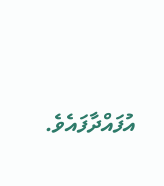އުފައްދާފައެވެ.